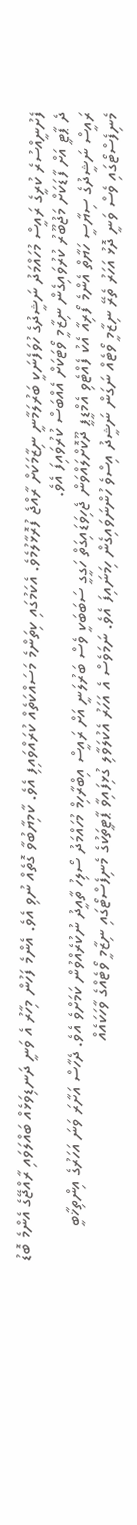ފެށުނީއްސުރެ ކުރީގެ ރައީސް މުހައްމަދު ނަޝީދުގެ ހުވަފެނަކީ ބަރުލަމާނީ ނިޒާމަކަށް ރާއްޖެ ފުރޮޅާލުމެވެ. އެކަމުގައި ކިތަންމެ މަސައްކަތެއް ކުރައްވައިފި އެވެ. ކާމިޔާބުވާ ގޮތެއް ނުވި އެވެ. އެންމެ ފަހުން މިހާރު އެ ވަނީ ދަނޑިވަޅެއް ބައްލަވައި ރާއްޖޭގެ އެންމެ ބޮޑު ދެ ޕާޓީ އަށް ފާޑަކަށް މަޖުބޫރު ކުރުވައިގެން ނިޒާމީ ވޯޓަކަށް އެއްބަސް ކުރުވައިފަ އެވެ.
ރައީސް ނަޝީދުގެ ސިޔާސީ ހަޔާތް އެންމެ ފޯރިއާ އެކު ފެއްޓެވި އެމްޑީޕީ ދޫކޮށްލައްވަން ޖެހިވަޑައިގަތް ހަގީގީ ސަބަބަކީ ވެސް ބަރުލަނީ އަށް ރައީސް އިބްރާހިމް މުހައްމަދު ސޯލިހު ތާއީދު ނުކުރެއްވުން ކަމަށްވެ އެވެ. ދެހާސް އަށާރަ ވަނަ އަހަރުގެ އިންތިޚާބީ މެނިފެސްޓޯގައި ވެސް ވަނީ ދޮޅު އަހަރު ތެރޭ ނިޒާމީ ވޯޓެއް ނަގަން ނަޝީދު އިސްވެ ހުންނަވައިގެން ހިމަނައިފަ އެވެ. ނަމަވެސް އެ އަހަރު އެކުލަވާލި ގުޅިފައިވާ ޕާޓީތަކުގެ މެނިފެސްޓޯގައި ނިޒާމީ ވޯޓެއްގެ ވާހަކައެއް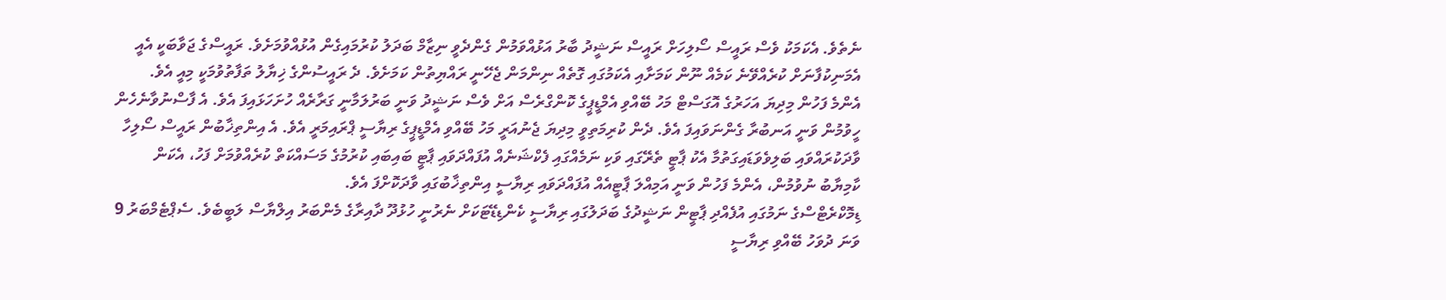ނެތެވެ. އެކަމަކު ވެސް ރައީސް ސޯލިހަށް ރައީސް ނަޝީދު ބާރު އަޅުއްވަމުން ގެންދެވީ ނިޒާމް ބަދަލު ކުރުމައިގެން އުޅުއްވުމަށެވެ. ރައީސްގެ ޖަވާބަކީ އެއީ އެމަނިކުފާނަށް ކުރެއްވޭނެ ކަމެއް ނޫން ކަމަށާއި އެކަމުގައި ގޮތެއް ނިންމަން ޖެހޭނީ ރައްޔިތުން ކަމަށެވެ. ދެ ރައީސުންގެ ޚިޔާލު ތަފާތުވުމަކީ މިއީ އެވެ.
އެންމެ ފަހުން މިދިޔަ އަހަރުގެ އޮގަސްޓް މަހު ބޭއްވި އެމްޑީޕީގެ ކޮންގްރެސް އަށް ވެސް ނަޝީދު ވަނީ ބަރުލަމާނީ ގަރާރެއް ހުށަހަޅައިފަ އެވެ. އެ ފާސްނުވާނެހެން ހީވުމުން ވަނީ އަނބުރާ ގެންނަވައިފަ އެވެ. ދެން ކުރިމަތިވީ މިދިޔަ ޖެނުއަރީ މަހު ބޭއްވި އެމްޑީޕީގެ ރިޔާސީ ޕްރައިމަރީ އެވެ. އެ އިންތިޚާބުން ރައީސް ސޯލިހާ ވާދަކުރައްވައި ބަލިވެވަޑައިގަތުމާ އެކު ޕާޓީ ތެރޭގައި ވަކި ނަމެއްގައި ފެކްޝަނެއް އުފައްދަވައި ޕާޓީ ބައިބައި ކުރުމުގެ މަސައްކަތް ކުރެއްވުމަށް ފަހު، އެކަން ކާމިޔާބު ނުވުމުން، އެންމެ ފަހުން ވަނީ އަމިއްލަ ޕާޓީއެއް އުފައްދަވައި ރިޔާސީ އިންތިޚާބުގައި ވާދަކޮށްފަ އެވެ.
ޑިމޮކްރެޓްސްގެ ނަމުގައި އުފެއްދި ޕާޓީން ނަޝީދުގެ ބަދަލުގައި ރިޔާސީ ކެންޑިޑޭޓަކަށް ނެރުނީ ހުޅުދޫ ދާއިރާގެ މެންބަރު އިލްޔާސް ލަބީބެވެ. ސެޕްޓެމްބަރު 9 ވަނަ ދުވަހު ބޭއްވި ރިޔާސީ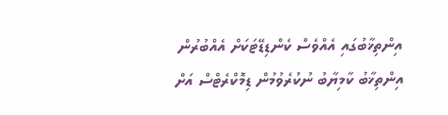އިންތިޚާބުގައި އެއްވެސް ކެންޑިޑޭޓަކަށް އެއްބުރުން އިންތިޚާބު ކާމިޔާބު ނުކުރެވުމުން ޑިމޮކްރެޓްސް އަށް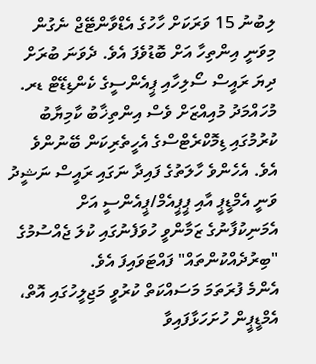ލިބުނު 15 ވަރަކަށް ހާހުގެ އެޑްވާންޓޭޖް ނެގުން މިވަނީ އިންތިހާ އަށް ބޮޑުވެފަ އެވެ. ދެވަނަ ބުރަށް ދިޔަ ރައީސް ސޯލިހާއި ޕީއެންސީގެ ކެންޑިޑޭޓް ޑރ. މުހައްމަދު މުއިއްޒަށް ވެސް އިންތިޚާބު ކާމިޔާބު ކުރުމުގައި ޑިމޮކްރެޓްސްގެ އެހީތެރިކަން ބޭނުންވެ އެވެ. އެހެންވެ ހާލަތުގެ ފައިދާ ނަގައި ރައީސް ނަޝީދު ވަނީ އެމްޑީޕީ އާއި ޕީޕީއެމް/ޕީއެންސީ އަށް އެމަނިކުފާނުގެ ޒަމާންވީ ހުވަފެނުގައި ކުލަ ޖެއްސުމުގެ "ބިރުދެއްކުންތައް" ފައްޓަވައިފަ އެވެ.
އެންމެ ފުރަތަމަ މަސައްކަތް ކުރުވީ މަޖިލީހުގައި އޮތް، އެމްޑީޕީން ހުށަހަޅާފައިވާ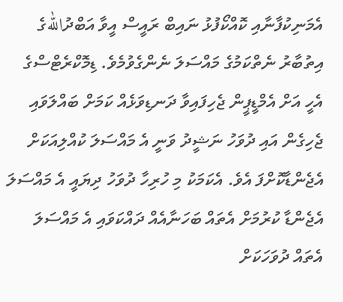އެމަނިކުފާނާއި ކޮއްކޯފުޅު ނައިބް ރައީސް އީވާ އަބްދުاللهގެ އިތުބާރު ނެތްކަމުގެ މައްސަލަ ނެންގެވުމެވެ. ޑިމޮކްރެޓްސްގެ އެހީ އަށް އެމްޑީޕީން ޖެހިފައިވާ ދަނޑިވަޅެއް ކަމަށް ބައްލަވައި ޖެހިގެން އައި ދުވަހު ނަޝީދު ވަނީ އެ މައްސަލަ ކުއްލިއަކަށް އެޖެންޑާކޮށްފަ އެވެ. އެކަމަކު މި ހުރިހާ ދުވަހު ދިޔައީ އެ މައްސަލަ އެޖެންޑާ ކުރުމަށް އެތައް ބަހަނާއެއް ދައްކަވައި އެ މައްސަލަ އެތައް ދުވަހަކަށް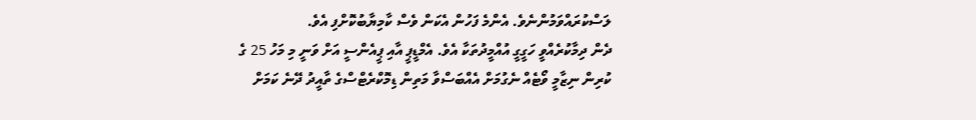ލަސްކުރައްވަމުންނެވެ. އެންމެ ފަހުން އެކަން ވެސް ކާމިޔާބުކޮށްފި އެވެ.
ދެން ދިމާކުރެއްވީ ހަގީގީ އުއްމީދުތަކާ އެވެ. އެމްޑީޕީ އާއި ޕީއެންސީ އަށް ވަނީ މި މަހު 25 ގެ ކުރިން ނިޒާމީ ވޯޓެއް ނެގުމަށް އެއްބަސްވާ މަތިން ޑިމޮކްރެޓްސްގެ ތާއީދު ދޭނެ ކަމަށް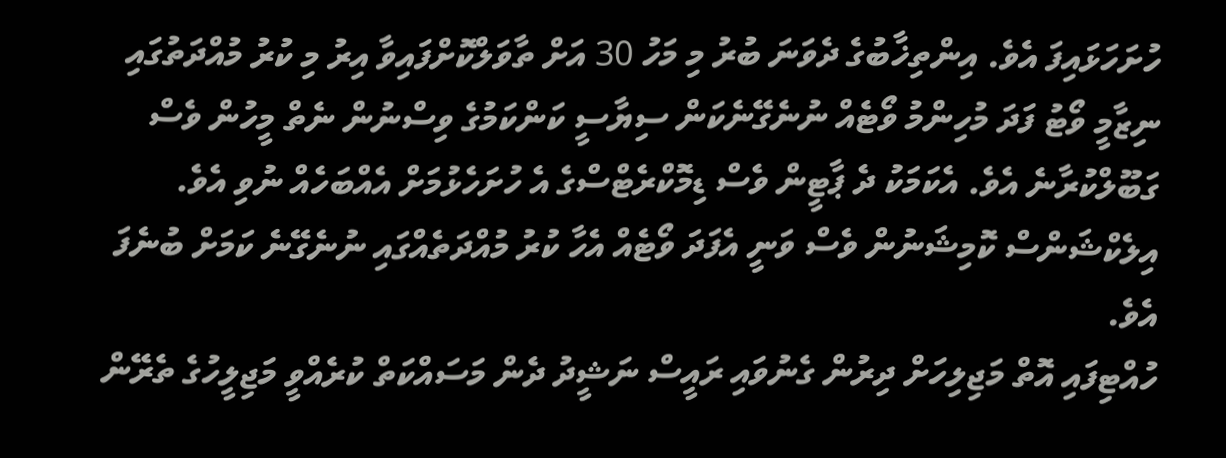ހުށަހަޅައިފަ އެވެ. އިންތިޚާބުގެ ދެވަނަ ބުރު މި މަހު 30 އަށް ތާވަލްކޮށްފައިވާ އިރު މި ކުރު މުއްދަތުގައި ނިޒާމީ ވޯޓު ފަދަ މުހިންމު ވޯޓެއް ނުނެގޭނެކަން ސިޔާސީ ކަންކަމުގެ ވިސްނުން ނެތް މީހުން ވެސް ގަބޫލްކުރާނެ އެވެ. އެކަމަކު ދެ ޕާޓީން ވެސް ޑިމޮކްރެޓްސްގެ އެ ހުށަހެޅުމަށް އެއްބަހެއް ނުވި އެވެ. އިލެކްޝަންސް ކޮމިޝަނުން ވެސް ވަނީ އެފަދަ ވޯޓެއް އެހާ ކުރު މުއްދަތެއްގައި ނުނެގޭނެ ކަމަށް ބުނެފަ އެވެ.
ހުއްޓިފައި އޮތް މަޖިލިހަށް ދިރުން ގެނުވައި ރައީސް ނަޝީދު ދެން މަސައްކަތް ކުރެއްވީ މަޖިލީހުގެ ތެރޭން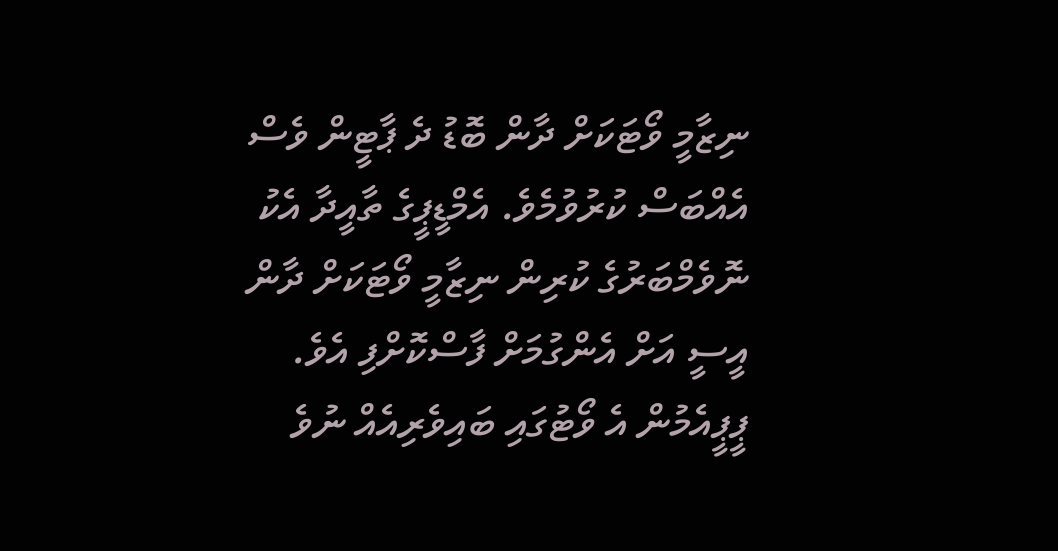ނިޒާމީ ވޯޓަކަށް ދާން ބޮޑު ދެ ޕާޓީން ވެސް އެއްބަސް ކުރުވުމެވެ. އެމްޑީޕީގެ ތާއީދާ އެކު ނޮވެމްބަރުގެ ކުރިން ނިޒާމީ ވޯޓަކަށް ދާން އީސީ އަށް އެންގުމަށް ފާސްކޮށްފި އެވެ. ޕީޕީއެމުން އެ ވޯޓުގައި ބައިވެރިއެއް ނުވެ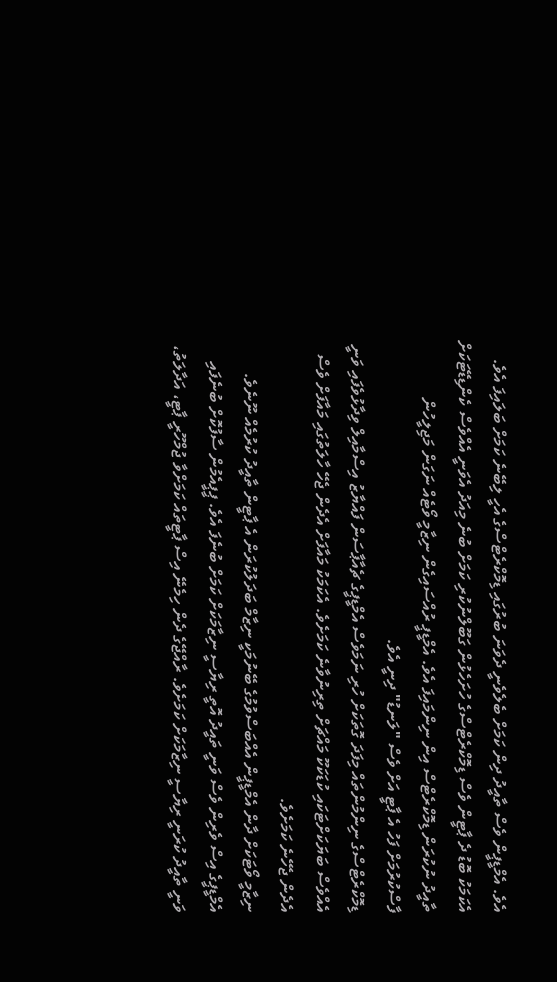އެވެ. އެމްޑީޕީން ވެސް ތާއީދު ދިން ކަމަށް ބެލެވެނީ ދެވަނަ ބުރުގައި ޑިމޮކްރެޓްސްގެ އެހީ ލިބޭނެ ކަމަށް ބަލައިފަ އެވެ. އެކަމަކު ބޮޑު ދެ ޕާޓީން ވެސް ޑިމޮކްރެޓްސްގެ ހުށަހެޅުން ގަބޫލްނުކުރި ކަމަށް ބުނެ މިއަދު އެވަނީ އެއްވެސް ކެންޑިޑޭޓަކަށް ތާއީދު ނުކުރަން ޑިމޮކްރެޓްސް އިން ނިންމައިފަ އެވެ. އެމްޑީޕީ ރުއްސައިގެން ނިޒާމީ ވޯޓެއް ނަގަން މަޖިލީހުން ފާސްކުރުމަށް ފަހު އެ ޕާޓީ އަށް ވެސް "ލަނޑު" ދިނީ އެވެ.
ޑިމޮކްރެޓްސްގެ ނިންމުންތައް މިފަދަ ގޮތަކަށް ހުރި ނަމަވެސް އެމްޑީޕީގެ ޗެއާޕާސަން ފައްޔާޒު އިސްމާއިލް ވިދާޅުވެފައި ވަނީ އެއްވެސް ބަޔަކަށްޓަކައި ކުޑަކަކޫ މައްޗަށް ތިރިނުވާނެ ކަމަށެވެ. އެކަމަކު މައާފަށް އެދެން ޖެހޭ ހާލަތުގައި މައާފަށް ވެސް އެދެން ޖެހޭނެ ކަމަށެވެ.
ނިޒާމީ ވޯޓަކަށް ދާން އެމްޑީޕީން އެއްބަސްވުމުގެ ބޭނުމަކީ ނިޒާމް ބަދަލުކުރަން އެ ޕާޓީން ތާއީދު ކުރުމެއް ނޫނެވެ. އެމްޑީޕީގެ އިސް ވެރިން ވެސް ވަނީ ތައީދު އޮތީ ރިޔާސީ ނިޒާމަކަށް ކަމަށް ބުނެފަ އެވެ. ޕީޕީއެމުން ސާފުކޮށް ބުނެފައި ވަނީ ތާއީދު ކުރަނީ ރިޔާސީ ނިޒާމަކަށް ކަމަށެވެ. ރާއްޖޭގެ ދެން ހިމެނޭ އިސް ޕާޓީތައް ކަމަށްވާ ޖުމްހޫރީ ޕާޓީ، އަދާލަތު،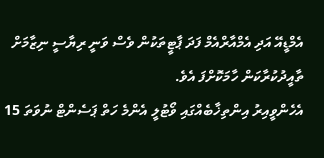އެމްޑީއޭ އަދި އެމްއާރްއެމް ފަދަ ޕާޓީތަކުން ވެސް ވަނީ ރިޔާސީ ނިޒާމަށް ތާއީދުކުރާކަން ހާމަކޮށްފަ އެވެ.
އެހެންވީއިރު އިންތިޚާބެއްގައި ވޯޓުލީ އެންމެ ހަތް ޕަސެންޓް ނުވަތަ 15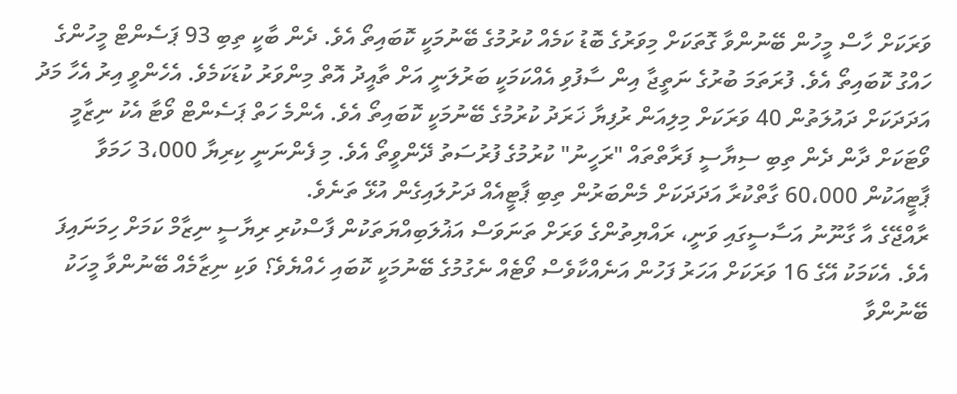ވަރަކަށް ހާސް މީހުން ބޭނުންވާ ގޮތަކަށް މިވަރުގެ ބޮޑު ކަމެއް ކުރުމުގެ ބޭނުމަކީ ކޮބައިތޯ އެވެ. ދެން ބާކީ ތިބި 93 ޕަސެންޓް މީހުންގެ ހައްގު ކޮބައިތޯ އެވެ. ފުރަތަމަ ބުރުގެ ނަތީޖާ އިން ސާފުވި އެއްކަމަކީ ބަރުލަނީ އަށް ތާއީދު އޮތް މިންވަރު ކުޑަކަމެވެ. އެހެންވީ އިރު އެހާ މަދު އަދަދަކަށް ދައުލަތުން 40 ވަރަކަށް މިލިއަން ރުފިޔާ ޚަރަދު ކުރުމުގެ ބޭނުމަކީ ކޮބައިތޯ އެވެ. އެންމެ ހަތް ޕަސެންޓް ވޯޓާ އެކު ނިޒާމީ ވޯޓަކަށް ދާން ދެން ތިބި ސިޔާސީ ފަރާތްތައް "ރަހީނު" ކުރުމުގެ ފުރުސަތު ދޭންވީތޯ އެވެ. މި ފެންނަނީ ކިރިޔާ 3،000 ހަމަވާ ޕާޓީއަކުން 60،000 ގާތްކުރާ އަދަދަކަށް މެންބަރުން ތިބި ޕާޓީއެއް ދަށުލައިގެން އުޅޭ ތަނެވެ.
ރާއްޖޭގެ އާ ގާނޫނު އަސާސީގައި ވަނީ، ރައްޔިތުންގެ ވަރަށް ތަނަވަސް އަޣުލަބިއްޔަތަކުން ފާސްކުރި ރިޔާސީ ނިޒާމް ކަމަށް ހިމަނައިފަ އެވެ. އެކަމަކު އޭގެ 16 ވަރަކަށް އަހަރު ފަހުން އަނެއްކާވެސް ވޯޓެއް ނެގުމުގެ ބޭނުމަކީ ކޮބައި ހެއްޔެވެ؟ ވަކި ނިޒާމެއް ބޭނުންވާ މީހަކު ބޭނުންވާ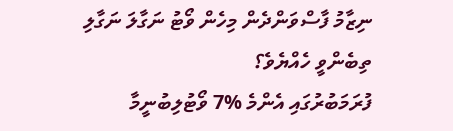ނިޒާމު ފާސްވަންދެން މިހެން ވޯޓު ނަގާލަ ނަގާލި ތިބެންވީ ހެއްޔެވެ؟
ފުރަމަބުރުގައި އެންމެ %7 ވޯޓުލިބުނީމާ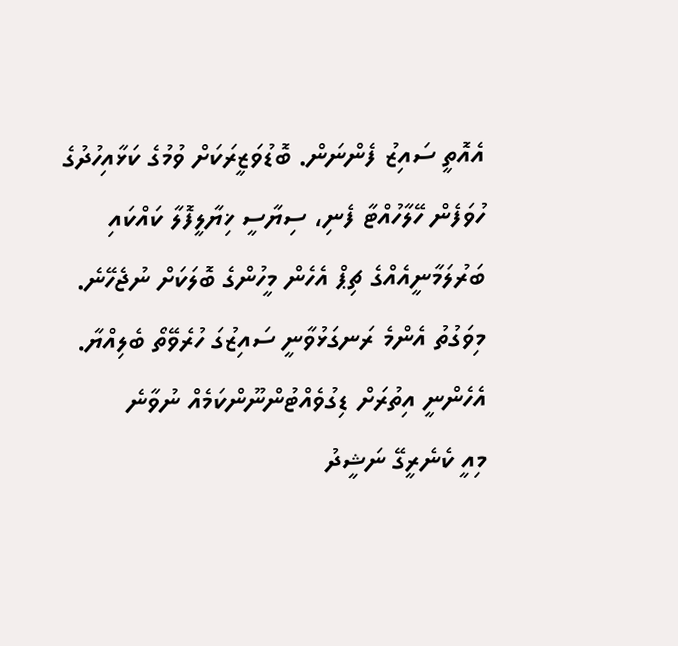އެއޮތީ ސައިޒު ފެންނަން. ބޮޑުވަޒީރަކަށް ވުމުގެ ކަޅާއިހުދުގެ ހުވަފެން ހޭލާހުއްޓާ ފެނި، ސިޔާސީ ޚިޔާލީފޮލާ ކައްކައި ބަރުލަމާނީއެއްގެ ޗިޕް އެހެން މީހުންގެ ބޮލަކަށް ނުޖެހޭނެ. މިވަގުތު އެންމެ ރަނގަޅުވާނީ ސައިޒުގަ ހުރެވޭތޯ ބެލިއްޔާ. އެހެންނީ އިތުރަށް ޑިގުވެއްޓުންނޫންކަމެއް ނުވާނެ
މިއީ ކެނެރީގޭ ނަޝީދު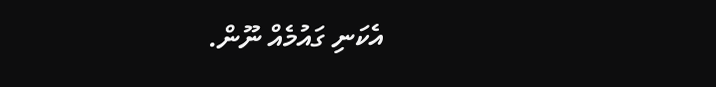އެކަނި ގައުމެއް ނޫން.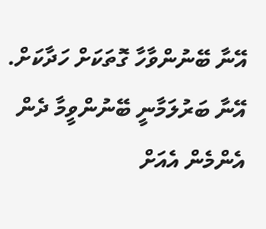އޭނާ ބޭނުންވާހާ ގޮތަކަށް ހަދާކަށް. އޭނާ ބަރުލަމާނީ ބޭނުންވީމާ ދެން އެންމެން އެއަށް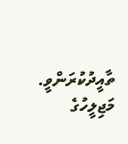ތާއީދުކުރަންވީ. މަޖިލީހުގެ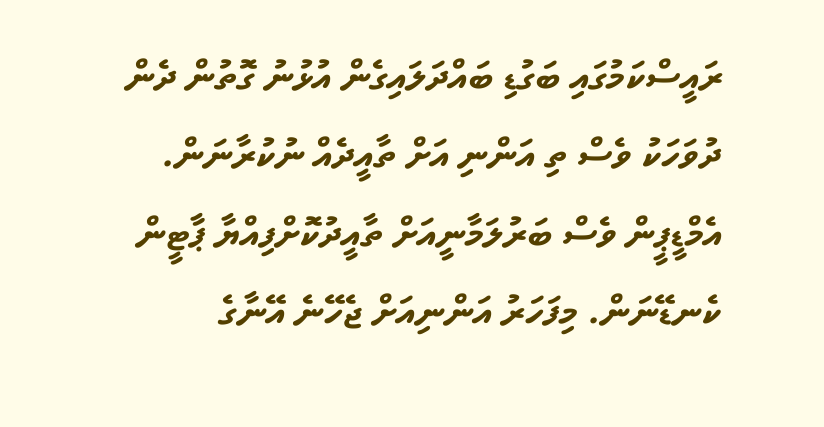ރައީސްކަމުގައި ބަގުޑި ބައްދަލައިގެން އުޅުނު ގޮތުން ދެން ދުވަހަކު ވެސް ތި އަންނި އަށް ތާއީދެއް ނުކުރާނަން. އެމްޑީޕީން ވެސް ބަރުލަމާނީއަށް ތާއީދުކޮށްފިއްޔާ ޕާޓީން ކެނޑޭނަން. މިފަހަރު އަންނިއަށް ޖެހޭނެ އޭނާގެ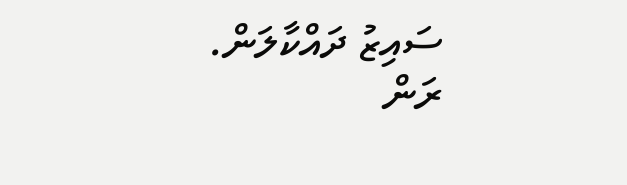ސައިޒު ދައްކާލަން.
ރަން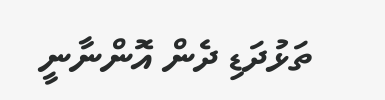ތަޅުދަޑި ދެން އޮންނާނީ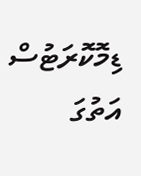ޑިމޮކޮރަޓުސް އަތުގަ